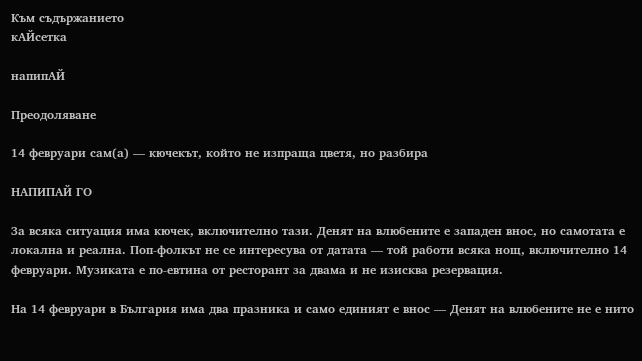Към съдържанието
кАЙсетка

напипАЙ

Преодоляване

14 февруари сам(а) — кючекът, който не изпраща цветя, но разбира

НАПИПАЙ ГО

За всяка ситуация има кючек, включително тази. Денят на влюбените е западен внос, но самотата е локална и реална. Поп-фолкът не се интересува от датата — той работи всяка нощ, включително 14 февруари. Музиката е по-евтина от ресторант за двама и не изисква резервация.

На 14 февруари в България има два празника и само единият е внос — Денят на влюбените не е нито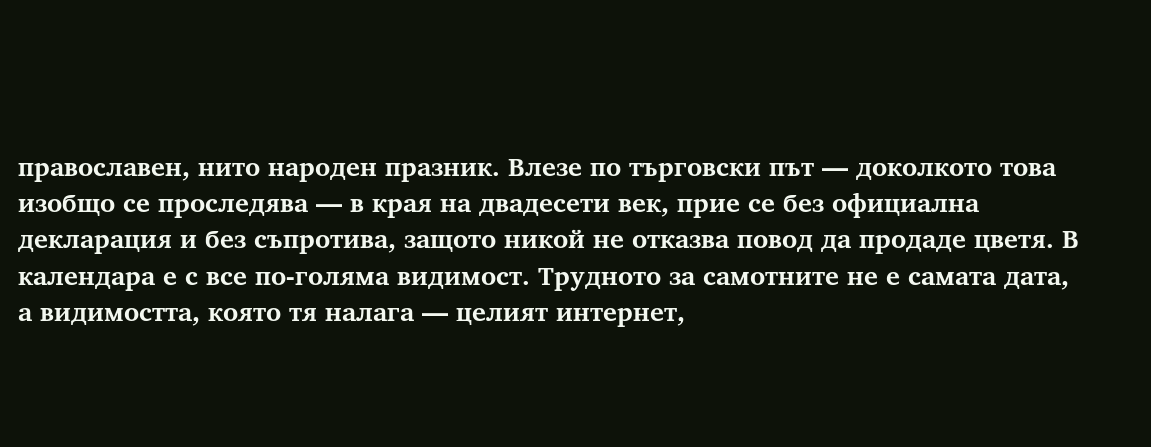православен, нито народен празник. Влезе по търговски път — доколкото това изобщо се проследява — в края на двадесети век, прие се без официална декларация и без съпротива, защото никой не отказва повод да продаде цветя. В календара е с все по-голяма видимост. Трудното за самотните не е самата дата, а видимостта, която тя налага — целият интернет,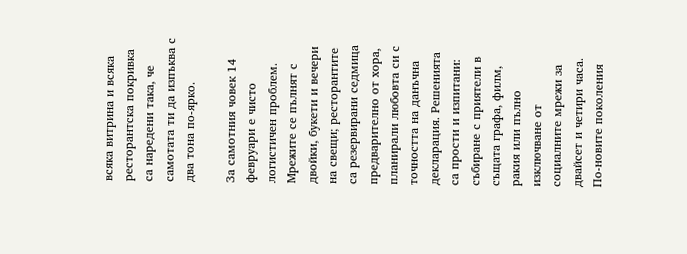всяка витрина и всяка ресторантска покривка са наредени така, че самотата ти да изпъква с два тона по-ярко.

За самотния човек 14 февруари е чисто логистичен проблем. Мрежите се пълнят с двойки, букети и вечери на свещи; ресторантите са резервирани седмица предварително от хора, планирали любовта си с точността на данъчна декларация. Решенията са прости и изпитани: събиране с приятели в същата графа, филм, ракия или пълно изключване от социалните мрежи за двайсет и четири часа. По-новите поколения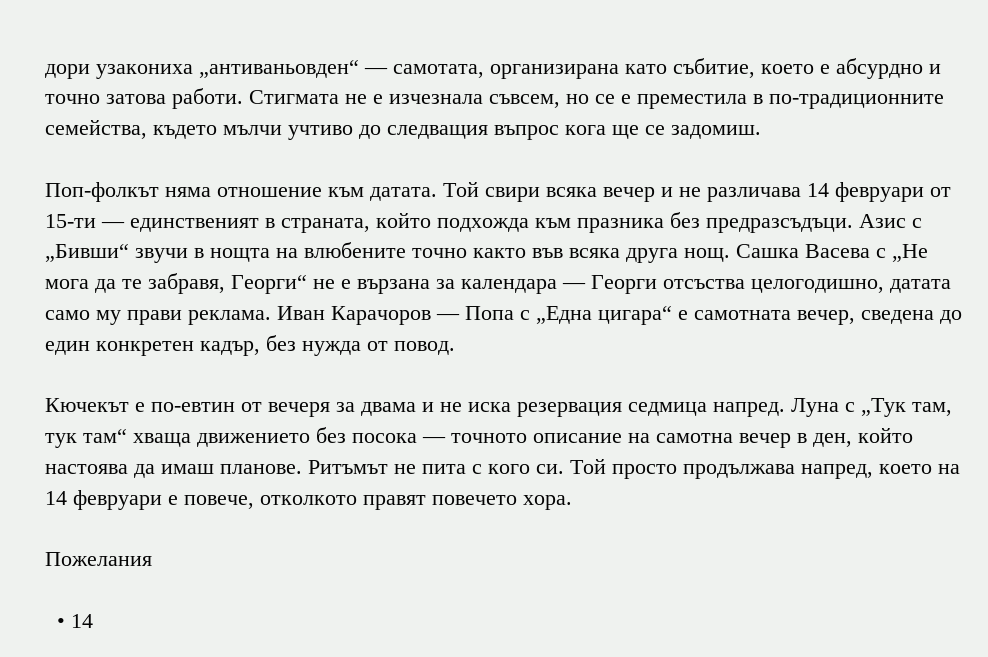дори узакониха „антиваньовден“ — самотата, организирана като събитие, което е абсурдно и точно затова работи. Стигмата не е изчезнала съвсем, но се е преместила в по-традиционните семейства, където мълчи учтиво до следващия въпрос кога ще се задомиш.

Поп-фолкът няма отношение към датата. Той свири всяка вечер и не различава 14 февруари от 15-ти — единственият в страната, който подхожда към празника без предразсъдъци. Азис с „Бивши“ звучи в нощта на влюбените точно както във всяка друга нощ. Сашка Васева с „Не мога да те забравя, Георги“ не е вързана за календара — Георги отсъства целогодишно, датата само му прави реклама. Иван Карачоров — Попа с „Една цигара“ е самотната вечер, сведена до един конкретен кадър, без нужда от повод.

Кючекът е по-евтин от вечеря за двама и не иска резервация седмица напред. Луна с „Тук там, тук там“ хваща движението без посока — точното описание на самотна вечер в ден, който настоява да имаш планове. Ритъмът не пита с кого си. Той просто продължава напред, което на 14 февруари е повече, отколкото правят повечето хора.

Пожелания

  • 14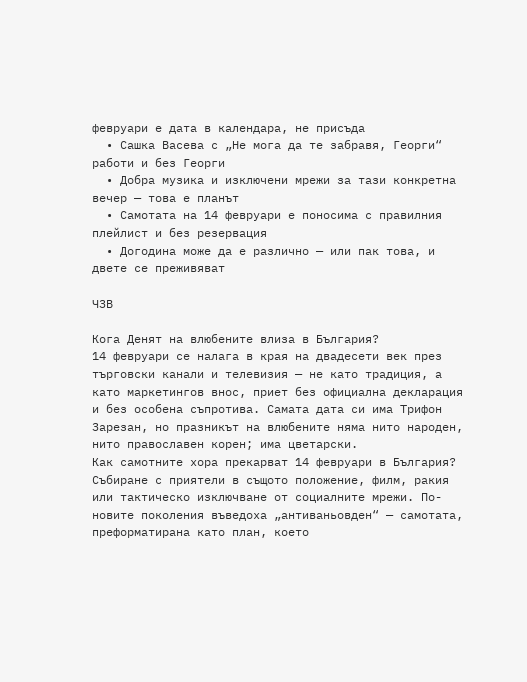февруари е дата в календара, не присъда
  • Сашка Васева с „Не мога да те забравя, Георги“ работи и без Георги
  • Добра музика и изключени мрежи за тази конкретна вечер — това е планът
  • Самотата на 14 февруари е поносима с правилния плейлист и без резервация
  • Догодина може да е различно — или пак това, и двете се преживяват

ЧЗВ

Кога Денят на влюбените влиза в България?
14 февруари се налага в края на двадесети век през търговски канали и телевизия — не като традиция, а като маркетингов внос, приет без официална декларация и без особена съпротива. Самата дата си има Трифон Зарезан, но празникът на влюбените няма нито народен, нито православен корен; има цветарски.
Как самотните хора прекарват 14 февруари в България?
Събиране с приятели в същото положение, филм, ракия или тактическо изключване от социалните мрежи. По-новите поколения въведоха „антиваньовден“ — самотата, преформатирана като план, което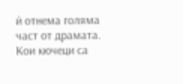ѝ отнема голяма част от драмата.
Кои кючеци са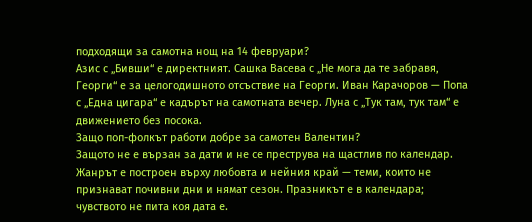подходящи за самотна нощ на 14 февруари?
Азис с „Бивши“ е директният. Сашка Васева с „Не мога да те забравя, Георги“ е за целогодишното отсъствие на Георги. Иван Карачоров — Попа с „Една цигара“ е кадърът на самотната вечер. Луна с „Тук там, тук там“ е движението без посока.
Защо поп-фолкът работи добре за самотен Валентин?
Защото не е вързан за дати и не се преструва на щастлив по календар. Жанрът е построен върху любовта и нейния край — теми, които не признават почивни дни и нямат сезон. Празникът е в календара; чувството не пита коя дата е.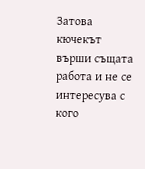Затова кючекът върши същата работа и не се интересува с кого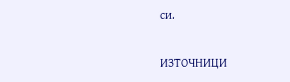си.

ИЗТОЧНИЦИ